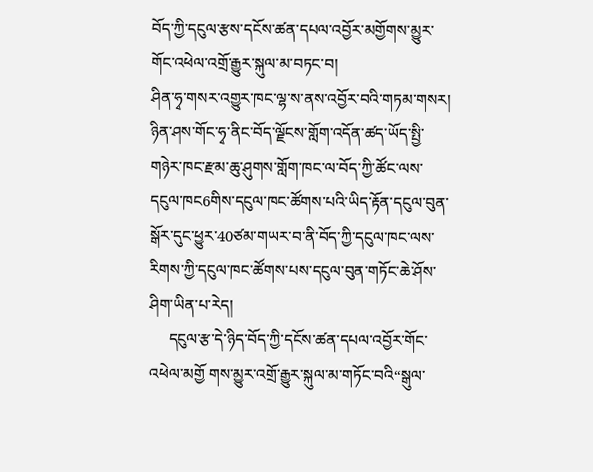བོད་ཀྱི་དངུལ་རྩས་དངོས་ཚན་དཔལ་འབྱོར་མགྱོགས་མྱུར་གོང་འཕེལ་འགྲོ་རྒྱུར་སྐུལ་མ་བཏང་བ།
ཤིན་ཧྭ་གསར་འགྱུར་ཁང་ལྷ་ས་ནས་འབྱོར་བའི་གཏམ་གསར། ཉིན་ཤས་གོང་ཧྭ་ནིང་བོད་ལྗོངས་གློག་འདོན་ཚད་ཡོད་སྤྱི་གཉེར་ཁང་རྫམ་ཆུ་ཤུགས་གློག་ཁང་ལ་བོད་ཀྱི་ཚོང་ལས་དངུལ་ཁང6གིས་དངུལ་ཁང་ཚོགས་པའི་ཡིད་རྟོན་དངུལ་བུན་སྒོར་དུང་ཕྱུར་40ཙམ་གཡར་བ་ནི་བོད་ཀྱི་དངུལ་ཁང་ལས་རིགས་ཀྱི་དངུལ་ཁང་ཚོགས་པས་དངུལ་བུན་གཏོང་ཆེ་ཤོས་ཤིག་ཡིན་པ་རེད།
     དངུལ་རྩ་དེ་ཉིད་བོད་ཀྱི་དངོས་ཚན་དཔལ་འབྱོར་གོང་འཕེལ་མགྱོ གས་མྱུར་འགྲོ་རྒྱུར་སྐུལ་མ་གཏོང་བའི“སྒུལ་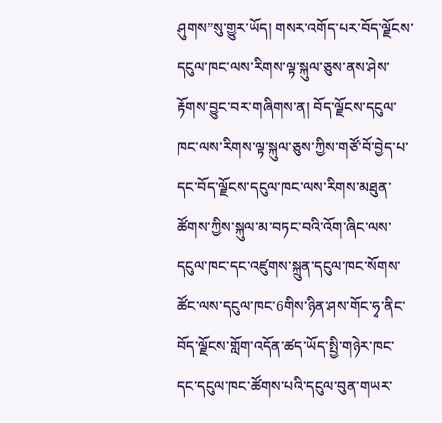ཤུགས”སུ་གྱུར་ཡོད། གསར་འགོད་པར་བོད་ལྗོངས་དངུལ་ཁང་ལས་རིགས་ལྟ་སྐུལ་ཅུས་ནས་ཤེས་རྟོགས་བྱུང་བར་གཞིགས་ན། བོད་ལྗོངས་དངུལ་ཁང་ལས་རིགས་ལྟ་སྐུལ་ཅུས་ཀྱིས་གཙོ་བོ་བྱེད་པ་དང་བོད་ལྗོངས་དངུལ་ཁང་ལས་རིགས་མཐུན་ཚོགས་ཀྱིས་སྐུལ་མ་བཏང་བའི་འོག་ཞིང་ལས་དངུལ་ཁང་དང་འཛུགས་སྐྲུན་དངུལ་ཁང་སོགས་ཚོང་ལས་དངུལ་ཁང་6གིས་ཉིན་ཤས་གོང་ཧྭ་ནིང་བོད་ལྗོངས་གློག་འདོན་ཚད་ཡོད་སྤྱི་གཉེར་ཁང་དང་དངུལ་ཁང་ཚོགས་པའི་དངུལ་བུན་གཡར་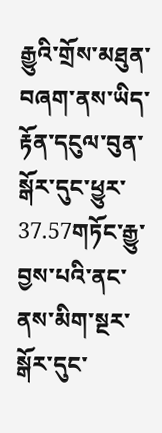རྒྱུའི་གྲོས་མཐུན་བཞག་ནས་ཡིད་རྟོན་དངུལ་བུན་སྒོར་དུང་ཕྱུར་37.57གཏོང་རྒྱུ་བྱས་པའི་ནང་ནས་མིག་སྔར་སྒོར་དུང་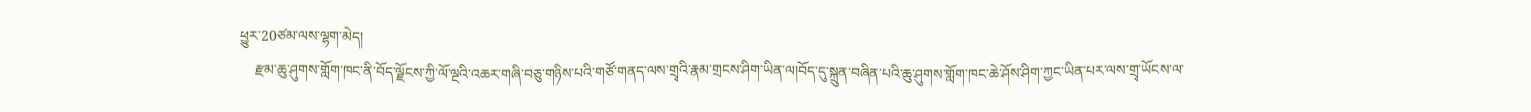ཕྱུར་20ཙམ་ལས་ལྷག་མེད།
    རྫམ་ཆུ་ཤུགས་གློག་ཁང་ནི་བོད་ལྗོངས་ཀྱི་ལོ་ལྔའི་འཆར་གཞི་བཅུ་གཉིས་པའི་གཙོ་གནད་ལས་གྲྭའི་རྣམ་གྲངས་ཤིག་ཡིན་ལ།བོད་དུ་སྐྲུན་བཞིན་པའི་ཆུ་ཤུགས་གློག་ཁང་ཆེ་ཤོས་ཤིག་ཀྱང་ཡིན་པར་ལས་གྲྭ་ཡོངས་ལ་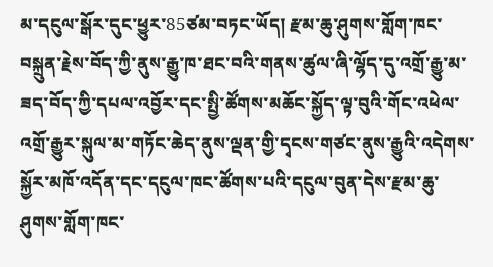མ་དངུལ་སྒོར་དུང་ཕྱུར་85ཙམ་བཏང་ཡོད། རྫམ་ཆུ་ཤུགས་གློག་ཁང་བསྐྲུན་རྗེས་བོད་ཀྱི་ནུས་རྒྱུ་ཁ་ཐང་བའི་གནས་ཚུལ་ཞི་ལྷོད་དུ་འགྲོ་རྒྱུ་མ་ཟད་བོད་ཀྱི་དཔལ་འབྱོར་དང་སྤྱི་ཚོགས་མཆོང་སྐྱོད་ལྟ་བུའི་གོང་འཕེལ་འགྲོ་རྒྱུར་སྐུལ་མ་གཏོང་ཆེད་ནུས་ལྡན་གྱི་དྭངས་གཙང་ནུས་རྒྱུའི་འདེགས་སྐྱོར་མཁོ་འདོན་དང་དངུལ་ཁང་ཚོགས་པའི་དངུལ་བུན་དེས་རྫམ་ཆུ་ཤུགས་གློག་ཁང་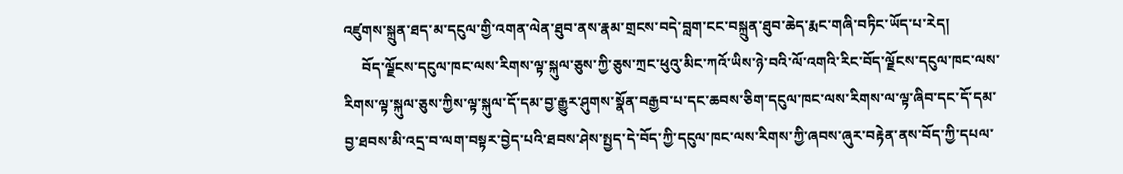འཛུགས་སྐྲུན་ཐད་མ་དངུལ་གྱི་འགན་ལེན་ཐུབ་ནས་རྣམ་གྲངས་བདེ་བླག་ངང་བསྐྲུན་ཐུབ་ཆེད་རྨང་གཞི་བཏིང་ཡོད་པ་རེད།
     བོད་ལྗོངས་དངུལ་ཁང་ལས་རིགས་ལྟ་སྐུལ་ཅུས་ཀྱི་ཅུས་ཀྲང་ཕུའུ་མིང་ཀའོ་ཡིས་ཉེ་བའི་ལོ་འགའི་རིང་བོད་ལྗོངས་དངུལ་ཁང་ལས་རིགས་ལྟ་སྐུལ་ཅུས་ཀྱིས་ལྟ་སྐུལ་དོ་དམ་བྱ་རྒྱུར་ཤུགས་སྣོན་བརྒྱབ་པ་དང་ཆབས་ཅིག་དངུལ་ཁང་ལས་རིགས་ལ་ལྟ་ཞིབ་དང་དོ་དམ་བྱ་ཐབས་མི་འདྲ་བ་ལག་བསྟར་བྱེད་པའི་ཐབས་ཤེས་སྤྱད་དེ་བོད་ཀྱི་དངུལ་ཁང་ལས་རིགས་ཀྱི་ཞབས་ཞུར་བརྟེན་ནས་བོད་ཀྱི་དཔལ་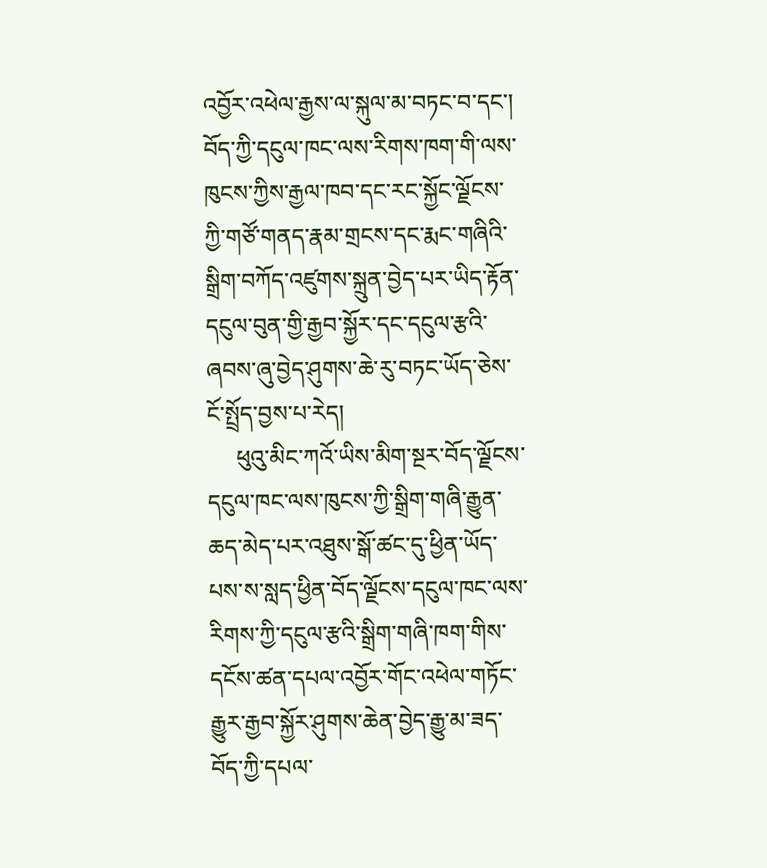འབྱོར་འཕེལ་རྒྱས་ལ་སྐུལ་མ་བཏང་བ་དང་། བོད་ཀྱི་དངུལ་ཁང་ལས་རིགས་ཁག་གི་ལས་ཁུངས་ཀྱིས་རྒྱལ་ཁབ་དང་རང་སྐྱོང་ལྗོངས་ཀྱི་གཙོ་གནད་རྣམ་གྲངས་དང་རྨང་གཞིའི་སྒྲིག་བཀོད་འཛུགས་སྐྲུན་བྱེད་པར་ཡིད་རྟོན་དངུལ་བུན་གྱི་རྒྱབ་སྐྱོར་དང་དངུལ་རྩའི་ཞབས་ཞུ་བྱེད་ཤུགས་ཆེ་རུ་བཏང་ཡོད་ཅེས་ངོ་སྤྲོད་བྱས་པ་རེད།
     ཕུའུ་མིང་ཀའོ་ཡིས་མིག་སྔར་བོད་ལྗོངས་དངུལ་ཁང་ལས་ཁུངས་ཀྱི་སྒྲིག་གཞི་རྒྱུན་ཆད་མེད་པར་འཐུས་སྒོ་ཚང་དུ་ཕྱིན་ཡོད་པས་ས་སླད་ཕྱིན་བོད་ལྗོངས་དངུལ་ཁང་ལས་རིགས་ཀྱི་དངུལ་རྩའི་སྒྲིག་གཞི་ཁག་གིས་དངོས་ཚན་དཔལ་འབྱོར་གོང་འཕེལ་གཏོང་རྒྱུར་རྒྱབ་སྐྱོར་ཤུགས་ཆེན་བྱེད་རྒྱུ་མ་ཟད་བོད་ཀྱི་དཔལ་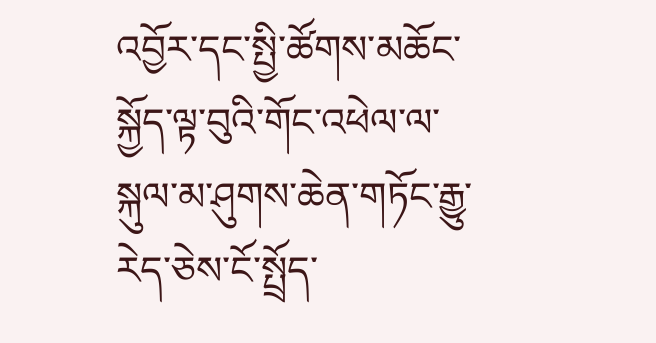འབྱོར་དང་སྤྱི་ཚོགས་མཆོང་སྐྱོད་ལྟ་བུའི་གོང་འཕེལ་ལ་སྐུལ་མ་ཤུགས་ཆེན་གཏོང་རྒྱུ་རེད་ཅེས་ངོ་སྤྲོད་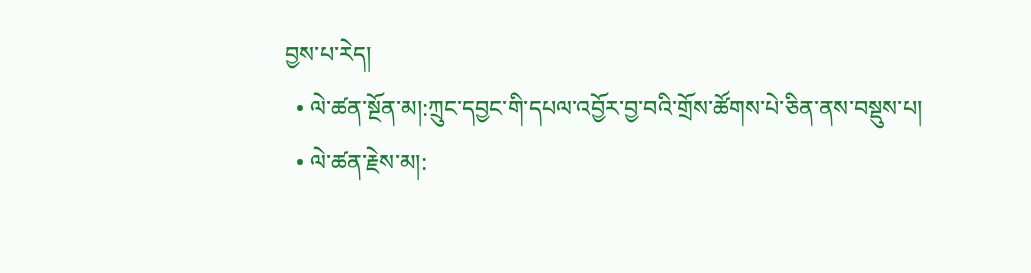བྱས་པ་རེད།
  • ལེ་ཚན་སྔོན་མ།:ཀྲུང་དབྱང་གི་དཔལ་འབྱོར་བྱ་བའི་གྲོས་ཚོགས་པེ་ཅིན་ནས་བསྡུས་པ།
  • ལེ་ཚན་རྗེས་མ།: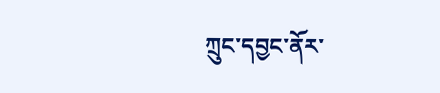ཀྲུང་དབྱང་ནོར་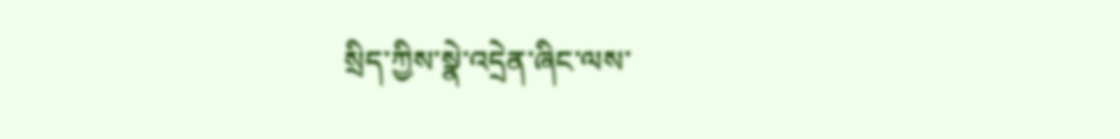སྲིད་ཀྱིས་སྣེ་འདྲེན་ཞིང་ལས་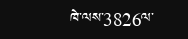ཁེ་ལས་3826ལ་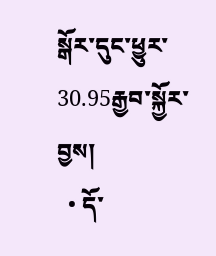སྒོར་དུང་ཕྱུར་30.95རྒྱབ་སྐྱོར་བྱས།
  • དོ་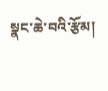སྣང་ཆེ་བའི་རྩོམ།